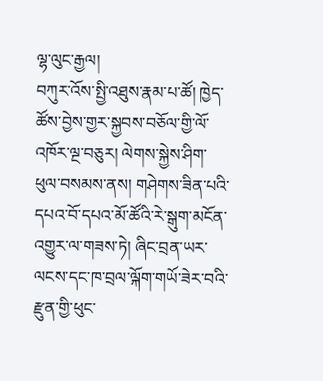ལྷ་ལུང་རྒྱལ།
བཀུར་འོས་སྤྱི་འཐུས་རྣམ་པ་ཚོ། ཁྱེད་ཚོས་བྱེས་གྱར་སྐྱབས་བཅོལ་གྱི་ལོ་འཁོར་ལྔ་བཅུར། ལེགས་སྐྱེས་ཤིག་ཕུལ་བསམས་ནས། གཤེགས་ཟིན་པའི་དཔའ་བོ་དཔའ་མོ་ཚོའི་རེ་སྒུག་མངོན་འགྱུར་ལ་གཟས་ཏེ། ཞིང་བྲན་ཡར་ལངས་དང་ཁ་བྲལ་ལྐོག་གཡོ་ཟེར་བའི་རྫུན་གྱི་ཕུང་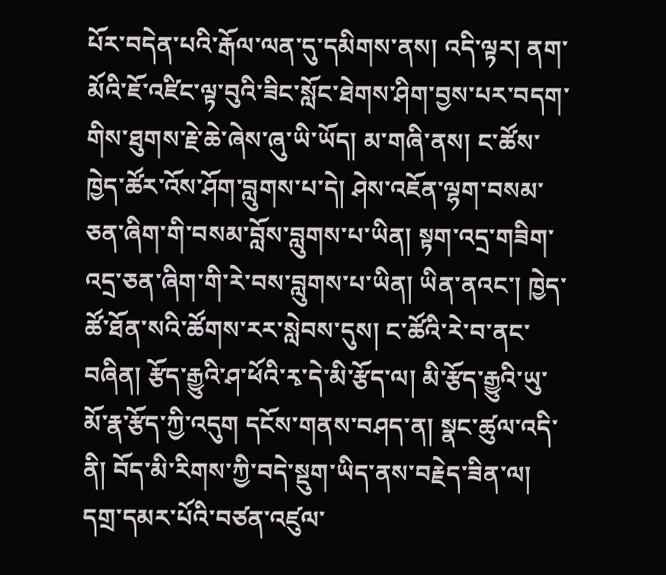པོར་བདེན་པའི་རྒོལ་ལན་དུ་དམིགས་ནས། འདི་ལྟར། ནག་མོའི་ཇོ་འཛིང་ལྟ་བུའི་ཟིང་སློང་ཐེགས་ཤིག་བྱས་པར་བདག་གིས་ཐུགས་རྗེ་ཆེ་ཞེས་ཞུ་ཡི་ཡོད། མ་གཞི་ནས། ང་ཚོས་ཁྱེད་ཚོར་འོས་ཤོག་བླུགས་པ་དེ། ཤེས་འཇོན་ལྷག་བསམ་ཅན་ཞིག་གི་བསམ་བློས་བླུགས་པ་ཡིན། སྟག་འདྲ་གཟིག་འདྲ་ཅན་ཞིག་གི་རེ་བས་བླུགས་པ་ཡིན། ཡིན་ནའང་། ཁྱེད་ཚོ་ཐོན་སའི་ཚོགས་རར་སླེབས་དུས། ང་ཚོའི་རེ་བ་ནང་བཞིན། རྩོད་རྒྱུའི་ཤ་ཕོའི་རྭ་དེ་མི་རྩོད་ལ། མི་རྩོད་རྒྱུའི་ཡུ་མོ་རྣ་རྩོད་ཀྱི་འདུག དངོས་གནས་བཤད་ན། སྣང་ཚུལ་འདི་ནི། བོད་མི་རིགས་ཀྱི་བདེ་སྡུག་ཡིད་ནས་བརྗེད་ཟིན་ལ། དགྲ་དམར་པོའི་བཙན་འཛུལ་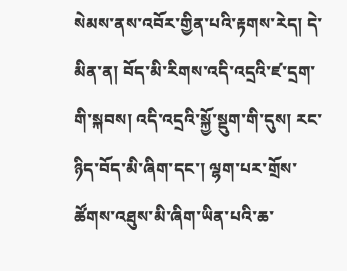སེམས་ནས་འབོར་གྱིན་པའི་རྟགས་རེད། དེ་མིན་ན། བོད་མི་རིགས་འདི་འདྲའི་ཛ་དྲག་གི་སྐབས། འདི་འདྲའི་སྐྱོ་སྡུག་གི་དུས། རང་ཉིད་བོད་མི་ཞིག་དང་། ལྷག་པར་གྲོས་ཚོགས་འཐུས་མི་ཞིག་ཡིན་པའི་ཆ་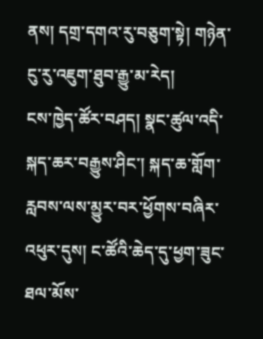ནས། དགྲ་དགའ་རུ་བཅུག་སྟེ། གཉེན་ངུ་རུ་འཇུག་ཐུབ་རྒྱུ་མ་རེད།
ངས་ཁྱེད་ཚོར་བཤད། སྣང་ཚུལ་འདི་སྐད་ཆར་བརྒྱུས་ཤིང་། སྐད་ཆ་གློག་རླབས་ལས་མྱུར་བར་ཕྱོགས་བཞིར་འཕུར་དུས། ང་ཚོའི་ཆེད་དུ་ཕྱག་ཟུང་ཐལ་མོས་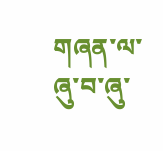གཞན་ལ་ཞུ་བ་ཞུ་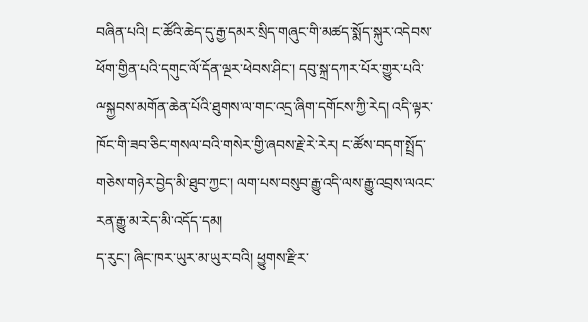བཞིན་པའི། ང་ཚོའི་ཆེད་དུ་རྒྱ་དམར་སྲིད་གཞུང་གི་མཚད་སྨོད་སྐུར་འདེབས་ཕོག་གྱིན་པའི་དགུང་ལོ་དོན་ལྔར་ཕེབས་ཤིང་། དབུ་སྐྲ་དཀར་པོར་གྱུར་པའི་ྋསྐྱབས་མགོན་ཆེན་པོའི་ཐུགས་ལ་གང་འདྲ་ཞིག་དགོངས་ཀྱི་རེད། འདི་ལྟར་ཁོང་གི་ཟབ་ཅིང་གསལ་བའི་གསེར་གྱི་ཞབས་རྗེ་རེ་རེར། ང་ཚོས་བདག་སྤྲོད་གཅེས་གཉེར་བྱེད་མི་ཐུབ་ཀྱང་། ལག་པས་བསུབ་རྒྱུ་འདི་ལས་རྒྱུ་འབྲས་ལའང་རན་རྒྱུ་མ་རེད་མི་འདོད་དམ།
ད་རུང་། ཞིང་ཁར་ཡུར་མ་ཡུར་བའི། ཕྱུགས་རྫིར་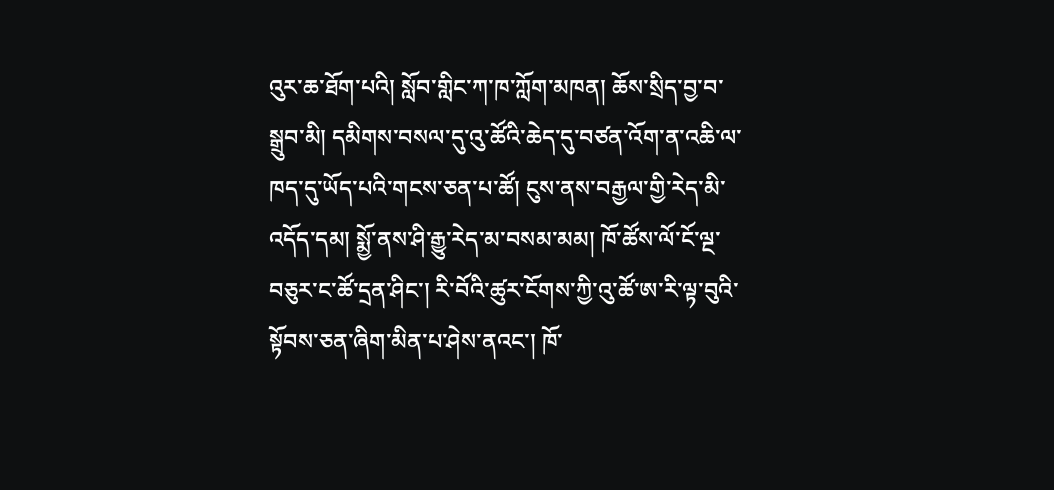འུར་ཆ་ཐོག་པའི། སློབ་གླིང་ཀ་ཁ་ཀློག་མཁན། ཆོས་སྲིད་བྱ་བ་སྒྲུབ་མི། དམིགས་བསལ་དུ་འུ་ཚོའི་ཆེད་དུ་བཙན་འོག་ན་འཆི་ལ་ཁད་དུ་ཡོད་པའི་གངས་ཅན་པ་ཚོ། ངུས་ནས་བརྒྱལ་གྱི་རེད་མི་འདོད་དམ། སྨྱོ་ནས་ཤི་རྒྱུ་རེད་མ་བསམ་མམ། ཁོ་ཚོས་ལོ་ངོ་ལྔ་བཅུར་ང་ཚོ་དྲན་ཤིང་། རི་བོའི་ཚུར་ངོགས་ཀྱི་འུ་ཚོ་ཨ་རི་ལྟ་བུའི་སྟོབས་ཅན་ཞིག་མིན་པ་ཤེས་ནའང་། ཁོ་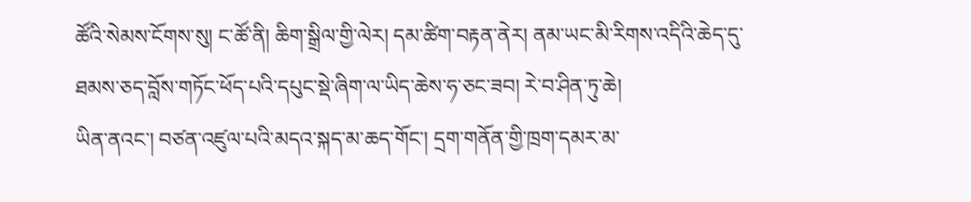ཚོའི་སེམས་ངོགས་སུ། ང་ཚོ་ནི། ཆིག་སྒྲིལ་གྱི་ལེར། དམ་ཚིག་བརྟན་ནེར། ནམ་ཡང་མི་རིགས་འདིའི་ཆེད་དུ་ཐམས་ཅད་བློས་གཏོང་ཕོད་པའི་དཔུང་སྡེ་ཞིག་ལ་ཡིད་ཆེས་ཧ་ཅང་ཟབ། རེ་བ་ཤིན་ཏུ་ཆེ།
ཡིན་ནའང་། བཙན་འཛུལ་པའི་མདའ་སྐད་མ་ཆད་གོང་། དྲག་གནོན་གྱི་ཁྲག་དམར་མ་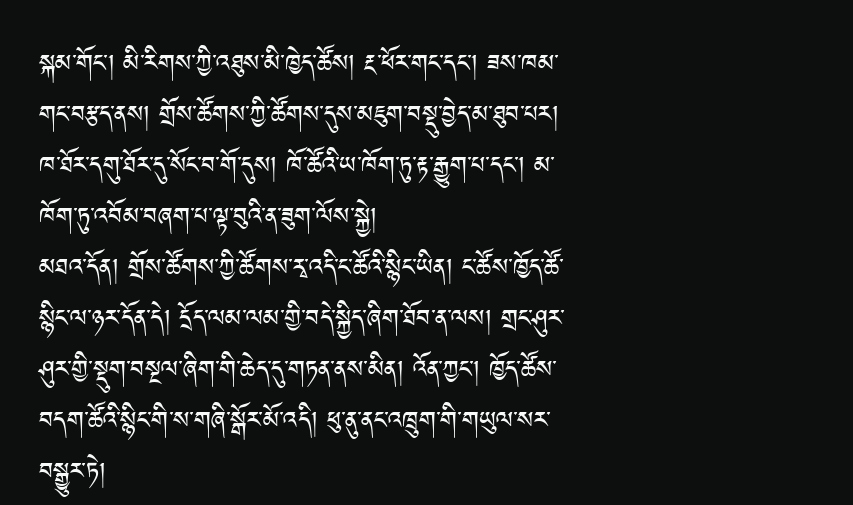སྐམ་གོང་། མི་རིགས་ཀྱི་འཐུས་མི་ཁྱེད་ཚོས། རྔ་ཕོར་གང་དང་། ཟས་ཁམ་གང་བརྩད་ནས། གྲོས་ཚོགས་ཀྱི་ཚོགས་དུས་མཇུག་བསྡུ་བྱེད་མ་ཐུབ་པར། ཁ་ཐོར་དགུ་ཐོར་དུ་སོང་བ་གོ་དུས། ཁོ་ཚོའི་ཡ་ཁོག་ཏུ་རྟ་རྒྱུག་པ་དང་། མ་ཁོག་ཏུ་འབོམ་བཞག་པ་ལྟ་བུའི་ན་ཟུག་ལོས་སྐྱེ།
མཐའ་དོན། གྲོས་ཚོགས་ཀྱི་ཚོགས་རྭ་འདི་ང་ཚོའི་སྙིང་ཡིན། ང་ཚོས་ཁྱོད་ཚོ་སྙིང་ལ་ཉར་དོན་དེ། དྲོད་ལམ་ལམ་གྱི་བདེ་སྐྱིད་ཞིག་ཐོབ་ན་ལས། གྲང་ཤུར་ཤུར་གྱི་སྡུག་བསྔལ་ཞིག་གི་ཆེད་དུ་གཏན་ནས་མིན། འོན་ཀྱང་། ཁྱོད་ཚོས་བདག་ཚོའི་སྙིང་གི་ས་གཞི་སྒོར་མོ་འདི། ཕུ་ནུ་ནང་འཁྲུག་གི་གཡུལ་སར་བསྒྱུར་ཏེ།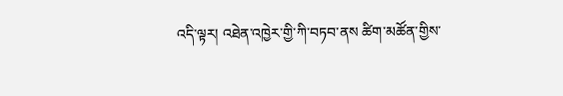འདི་ལྟར། འཐེན་འཁྱེར་གྱི་ཀི་བཏབ་ནས ཚིག་མཚོན་གྱིས་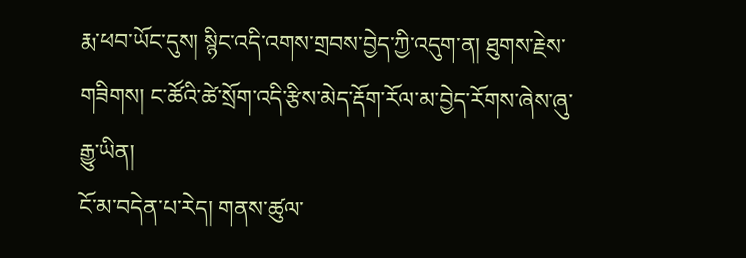རྨ་ཕབ་ཡོང་དུས། སྙིང་འདི་འགས་གྲབས་བྱེད་ཀྱི་འདུག་ན། ཐུགས་རྗེས་གཟིགས། ང་ཚོའི་ཚེ་སྲོག་འདི་རྩིས་མེད་རྡོག་རོལ་མ་བྱེད་རོགས་ཞེས་ཞུ་རྒྱུ་ཡིན།
ངོ་མ་བདེན་པ་རེད། གནས་ཚུལ་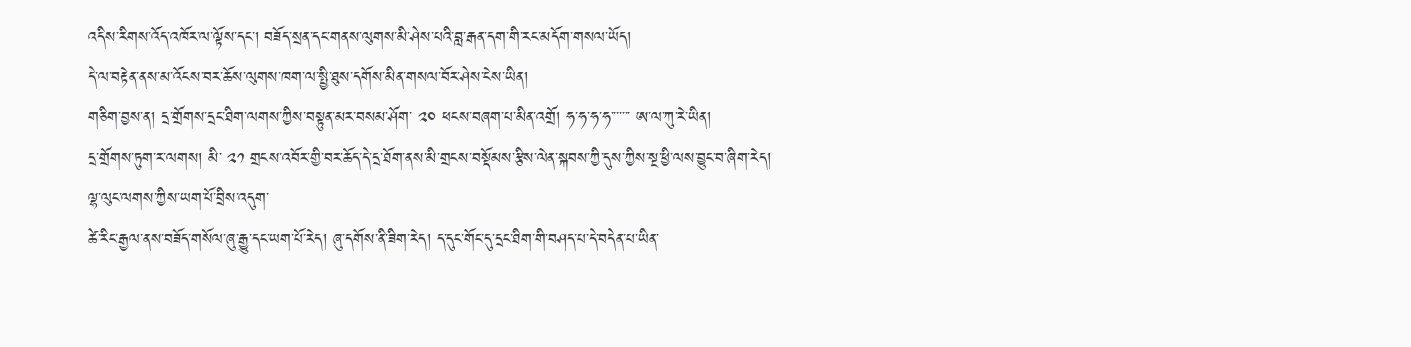འདིས་རིགས་འོད་འཁོར་ལ་ལྟོས་དང་། བཟོད་སྲན་དང་གནས་ལུགས་མི་ཤེས་པའི་བླ་རྒན་དག་གི་རང་མདོག་གསལ་ཡོད།
དེ་ལ་བརྟེན་ནས་མ་འོངས་བར་ཆོས་ལུགས་ཁག་ལ་སྤྱི་ཐུས་དགོས་མིན་གསལ་བོར་ཤེས་ངེས་ཡིན།
གཅིག་བྱས་ན། དྲ་གྲོགས་དྲང་ཐིག་ལགས་ཀྱིས་བསྟུན་མར་བསམ་ཤོག་ ༢༠ ཕངས་བཞག་པ་མིན་འགྲོ། ཧ་ཧ་ཧ་ཧ་་་་་་་ ཨ་ལ་ཀུ་རེ་ཡིན།
དྲ་གྲོགས་ཏུག་ར་ལགས། མི་ ༢༡ གྲངས་འབོར་གྱི་བར་ཆོད་དེ་དྲ་ཐོག་ནས་མི་གྲངས་བསྡོམས་རྩིས་ལེན་སྐབས་ཀྱི་དུས་ཀྱིས་སྔ་ཕྱི་ལས་བྱུང་བ་ཞིག་རེད།
ལྷ་ལུང་ལགས་ཀྱིས་ཡག་པོ་བྲིས་འདུག་
ཚེ་རིང་རྒྱལ་ནས་བཟོད་གསོལ་ཞུ་རྒྱུ་དང་ཡག་པོ་རེད། ཞུ་དགོས་ནི་ཟིག་རེད། ད་དུང་གོང་དུ་དྲང་ཐིག་གི་བཤད་པ་དེ་བདེན་པ་ཡིན་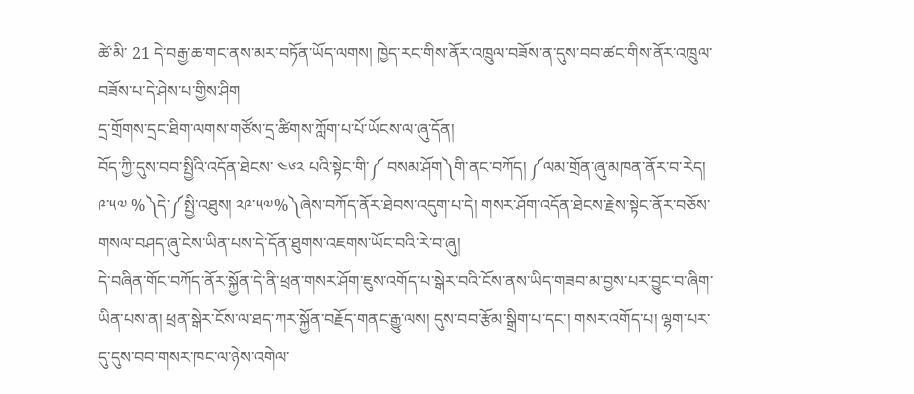ཚེ་མི་ 21 དེ་བརྒྱ་ཆ་གང་ནས་མར་བཏོན་ཡོད་ལགས། ཁྱེད་རང་གིས་ནོར་འཁྲུལ་བཟོས་ན་དུས་བབ་ཚང་གིས་ནོར་འཁྲུལ་བཟོས་པ་དེ་ཤེས་པ་གྱིས་ཤིག
དྲ་གྲོགས་དྲང་ཐིག་ལགས་གཙོས་དྲ་ཚིགས་ཀློག་པ་པོ་ཡོངས་ལ་ཞུ་དོན།
བོད་ཀྱི་དུས་བབ་སྤྱིའི་འདོན་ཐེངས་ ༤༦༢ པའི་སྟེང་གི་༼ བསམ་ཤོག༽གི་ནང་བཀོད། ༼ལམ་གྲོན་ཞུ་མཁན་ནོར་བ་རེད། ༩་༥༧ %༽དེ་༼སྤྱི་འཐུས། ༢༩་༥༧%༽ཞེས་བཀོད་ནོར་ཐེབས་འདུག་པ་དེ། གསར་ཤོག་འདོན་ཐེངས་རྗེས་སྟེང་ནོར་བཅོས་གསལ་བཤད་ཞུ་ངེས་ཡིན་པས་དེ་དོན་ཐུགས་འཇགས་ཡོང་བའི་རེ་བ་ཞུ།
དེ་བཞིན་གོང་བཀོད་ནོར་སྐྱོན་དེ་ནི་ཕྲན་གསར་ཤོག་ཇུས་འགོད་པ་སྒེར་བའི་ངོས་ནས་ཡིད་གཟབ་མ་བྱས་པར་བྱུང་བ་ཞིག་ཡིན་པས་ན། ཕྲན་སྒེར་ངོས་ལ་ཐད་ཀར་སྐྱོན་བརྗོད་གནང་རྒྱུ་ལས། དུས་བབ་རྩོམ་སྒྲིག་པ་དང་། གསར་འགོད་པ། ལྷག་པར་དུ་དུས་བབ་གསར་ཁང་ལ་ཉེས་འགེལ་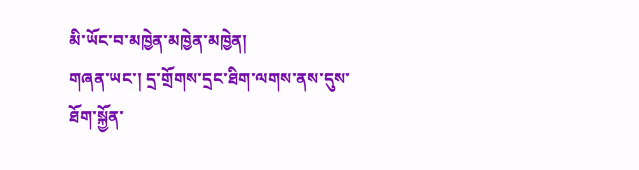མི་ཡོང་བ་མཁྱེན་མཁྱེན་མཁྱེན།
གཞན་ཡང་། དྲ་གྲོགས་དྲང་ཐིག་ལགས་ནས་དུས་ཐོག་སྐྱོན་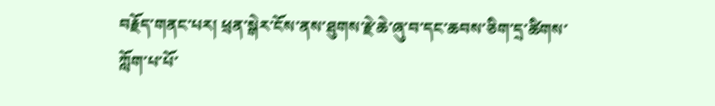བརྗོད་གནང་པར། ཕྲན་སྒེར་ངོས་ནས་ཐུགས་རྗེ་ཆེ་ཞུ་བ་དང་ཆབས་ཅིག་དྲ་ཚིགས་ཀློག་པ་པོ་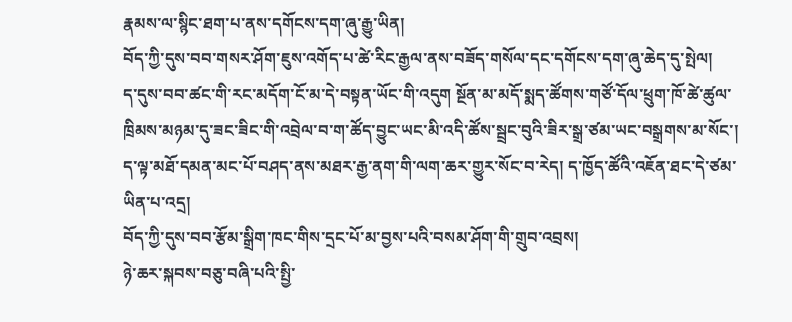རྣམས་ལ་སྙིང་ཐག་པ་ནས་དགོངས་དག་ཞུ་རྒྱུ་ཡིན།
བོད་ཀྱི་དུས་བབ་གསར་ཤོག་ཇུས་འགོད་པ་ཚེ་རིང་རྒྱལ་ནས་བཟོད་གསོལ་དང་དགོངས་དག་ཞུ་ཆེད་དུ་སྤེལ།
ད་དུས་བབ་ཚང་གི་རང་མདོག་ངོ་མ་དེ་བསྟན་ཡོང་གི་འདུག སྔོན་མ་མདོ་སྨད་ཚོགས་གཙོ་དོལ་ཕྲུག་ཁོ་ཚེ་ཚུལ་ཁྲིམས་མཉམ་དུ་ཟང་ཟིང་གི་འབྲེལ་བ་ག་ཚོད་བྱུང་ཡང་མི་འདི་ཚོས་སྦྲང་བུའི་ཟིར་སྒྲ་ཙམ་ཡང་བསྒྲགས་མ་སོང་། ད་ལྟ་མཐོ་དམན་མང་པོ་བཤད་ནས་མཐར་རྒྱ་ནག་གི་ལག་ཆར་གྱུར་སོང་བ་རེད། ད་ཁྱོད་ཚོའི་འཇོན་ཐང་དེ་ཙམ་ཡིན་པ་འདྲ།
བོད་ཀྱི་དུས་བབ་རྩོམ་སྒྲིག་ཁང་གིས་དྲང་པོ་མ་བྱས་པའི་བསམ་ཤོག་གི་གྲུབ་འབྲས།
ཉེ་ཆར་སྐབས་བཅུ་བཞི་པའི་སྤྱི་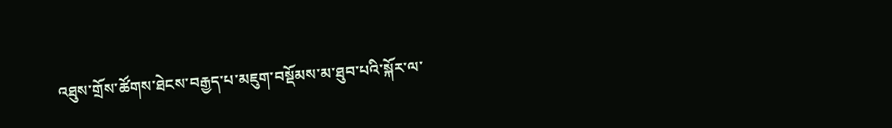འཐུས་གྲོས་ཚོགས་ཐེངས་བརྒྱད་པ་མཇུག་བསྡོམས་མ་ཐུབ་པའི་སྐོར་ལ་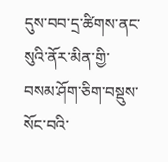དུས་བབ་དྲ་ཚིགས་ནང་སུའི་ནོར་མིན་གྱི་བསམ་ཤོག་ཅིག་བསྡུས་སོང་བའི་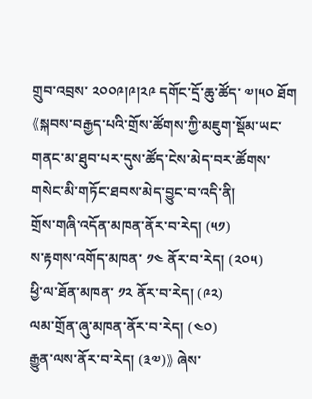གྲུབ་འབྲས་ ༢༠༠༩།༩།༢༩ དགོང་དྲོ་ཆུ་ཚོད་ ༧།༥༠ ཐོག
《སྐབས་བརྒྱད་པའི་གྲོས་ཚོགས་ཀྱི་མཇུག་སྡོམ་ཡང་གནང་མ་ཐུབ་པར་དུས་ཚོད་ངེས་མེད་བར་ཚོགས་གསེང་མི་གཏོང་ཐབས་མེད་བྱུང་བ་འདི་ནི།
གྲོས་གཞི་འདོན་མཁན་ནོར་བ་རེད། (༥༡)
ས་རྟགས་འགོད་མཁན་ ༡༤ ནོར་བ་རེད། (༢༠༥)
ཕྱི་ལ་ཐོན་མཁན་ ༡༢ ནོར་བ་རེད། (༩༢)
ལམ་གྲོན་ཞུ་མཁན་ནོར་བ་རེད། (༤༠)
རྒྱུན་ལས་ནོར་བ་རེད། (༣༧)》 ཞེས་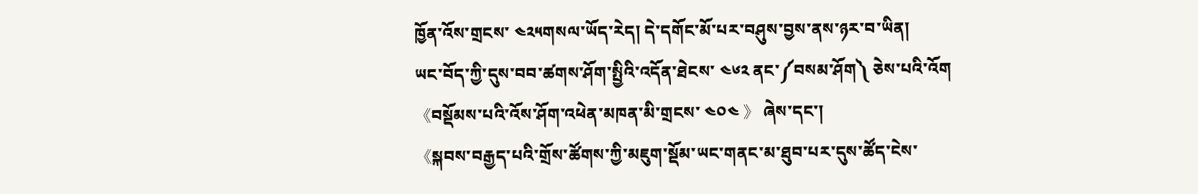ཁྱོན་འོས་གྲངས་ ༤༢༥གསལ་ཡོད་རེད། དེ་དགོང་མོ་པར་བཤུས་བྱས་ནས་ཉར་བ་ཡིན།
ཡང་བོད་ཀྱི་དུས་བབ་ཚགས་ཤོག་སྤྱིའི་འདོན་ཐེངས་ ༤༦༢ ནང་༼བསམ་ཤོག༽ ཅེས་པའི་འོག
《བསྡོམས་པའི་འོས་ཤོག་འཕེན་མཁན་མི་གྲངས་ ༤༠༤ 》 ཞེས་དང་།
《སྐབས་བརྒྱད་པའི་གྲོས་ཚོགས་ཀྱི་མཇུག་སྡོམ་ཡང་གནང་མ་ཐུབ་པར་དུས་ཚོད་ངེས་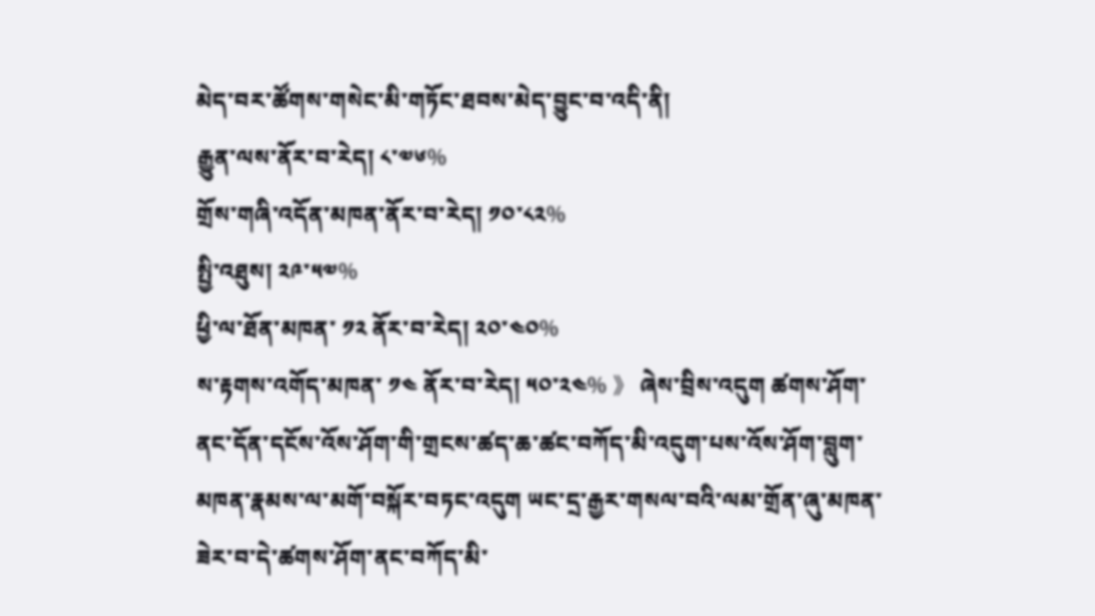མེད་བར་ཚོགས་གསེང་མི་གཏོང་ཐབས་མེད་བྱུང་བ་འདི་ནི།
རྒྱུན་ལས་ནོར་བ་རེད། ༨་༧༦%
གྲོས་གཞི་འདོན་མཁན་ནོར་བ་རེད། ༡༠་༨༢%
སྤྱི་འཐུས། ༢༩་༥༧%
ཕྱི་ལ་ཐོན་མཁན་ ༡༢ ནོར་བ་རེད། ༢༠་༤༠%
ས་རྟགས་འགོད་མཁན་ ༡༤ ནོར་བ་རེད། ༥༠་༢༤% 》 ཞེས་བྲིས་འདུག ཚགས་ཤོག་ནང་དོན་དངོས་འོས་ཤོག་གི་གྲངས་ཚད་ཆ་ཚང་བཀོད་མི་འདུག་པས་འོས་ཤོག་བླུག་མཁན་རྣམས་ལ་མགོ་བསྐོར་བཏང་འདུག ཡང་དྲ་རྒྱར་གསལ་བའི་ལམ་གྲོན་ཞུ་མཁན་ཟེར་བ་དེ་ཚགས་ཤོག་ནང་བཀོད་མི་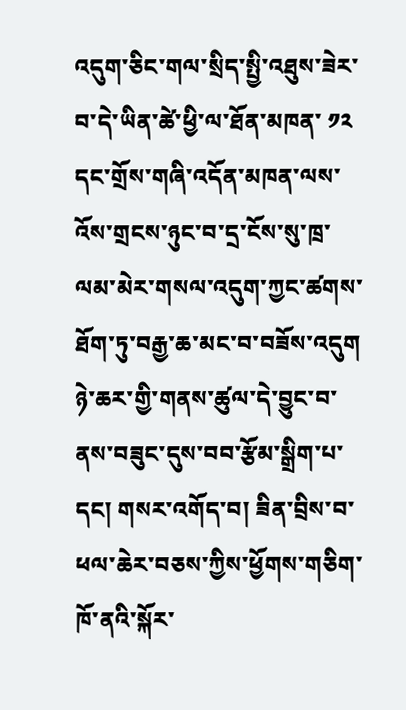འདུག་ཅིང་གལ་སྲིད་སྤྱི་འཐུས་ཟེར་བ་དེ་ཡིན་ཚེ་ཕྱི་ལ་ཐོན་མཁན་ ༡༢ དང་གྲོས་གཞི་འདོན་མཁན་ལས་འོས་གྲངས་ཉུང་བ་དྲ་ངོས་སུ་ཁྲ་ལམ་མེར་གསལ་འདུག་ཀྱང་ཚགས་ཐོག་ཏུ་བརྒྱ་ཆ་མང་བ་བཟོས་འདུག ཉེ་ཆར་གྱི་གནས་ཚུལ་དེ་བྱུང་བ་ནས་བཟུང་དུས་བབ་རྩོམ་སྒྲིག་པ་དང། གསར་འགོད་བ། ཟིན་བྲིས་བ་ཕལ་ཆེར་བཅས་ཀྱིས་ཕྱོགས་གཅིག་ཁོ་ནའི་སྐོར་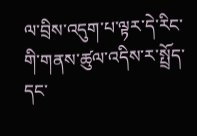ལ་བྲིས་འདུག་པ་ལྟར་དེ་རིང་གི་གནས་ཚུལ་འདིས་ར་སྤྲོད་དང་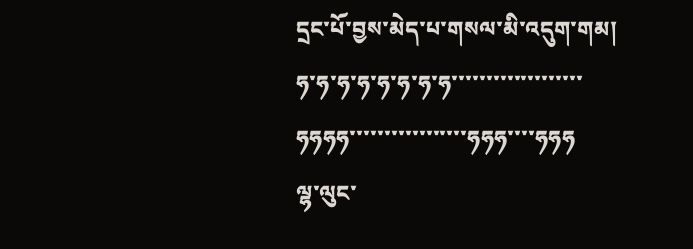དྲང་པོ་བྱས་མེད་པ་གསལ་མི་འདུག་གམ།
ཧ་ཧ་ཧ་ཧ་ཧ་ཧ་ཧ་ཧ་་་་་་་་་་་་་་་་་་་ཧཧཧཧ་་་་་་་་་་་་་་་་་ཧཧཧ་་་་ཧཧཧ
ལྷ་ལུང་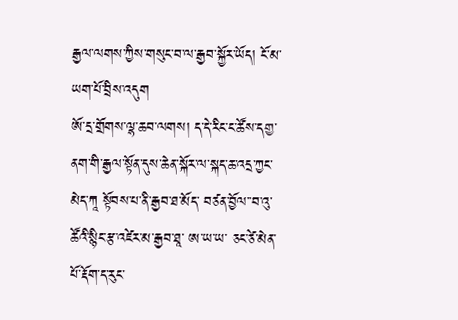རྒྱལ་ལགས་ཀྱིས་གསུང་བ་ལ་རྒྱབ་སྐྱོར་ཡོད། ངོ་མ་ཡག་པོ་བྲིས་འདུག
ཨོ་དྲ་གྲོགས་ལྷ་ཆབ་ལགས། ད་དེ་རིང་ང་ཚོས་དགྱ་ནག་གི་རྒྱལ་སྟོན་དུས་ཆེན་སྐོར་ལ་སྐད་ཆ་འདྲ་ཀྱང་མེད་ཀཱ སྟོབས་པ་ནི་རྒྱབ་ཐ་མོད་ བཙན་བྱོལ་་བ་འུ་ཚོའི་སྙིང་རྩ་འཛེར་མ་རྒྱབ་ཐཱ་ ཨ་ཡ་ཡ་ ཅང་ཙེ་མེན་པོ་རྡོག་ད་རུང་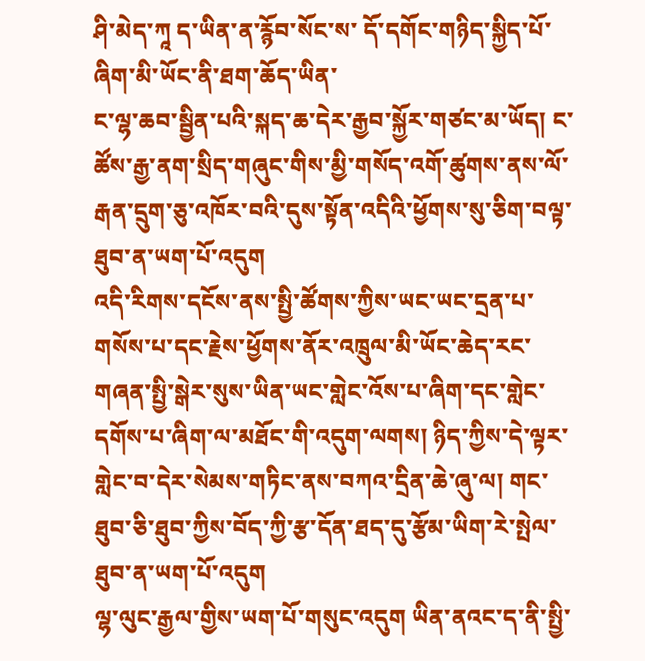ཤི་མེད་ཀཱ ད་ཡིན་ན་རྙོབ་སོང་ས་ དོ་དགོང་གཉིད་སྐྱིད་པོ་ཞིག་མི་ཡོང་ནི་ཐག་ཆོད་ཡིན་
ང་ལྷ་ཆབ་སྦྱིན་པའི་སྐད་ཆ་དེར་རྒྱབ་སྐྱོར་གཙང་མ་ཡོད། ང་ཚོས་རྒྱ་ནག་སྲིད་གཞུང་གིས་མྱི་གསོད་འགོ་ཚུགས་ནས་ལོ་རྒན་དྲུག་ཅུ་འཁོར་བའི་དུས་སྟོན་འདིའི་ཕྱོགས་སུ་ཅིག་བལྟ་ཐུབ་ན་ཡག་པོ་འདུག
འདི་རིགས་དངོས་ནས་སྤྱི་ཚོགས་ཀྱིས་ཡང་ཡང་དྲན་པ་གསོས་པ་དང་རྗེས་ཕྱོགས་ནོར་འཁྲུལ་མི་ཡོང་ཆེད་རང་གཞན་སྤྱི་སྒེར་སུས་ཡིན་ཡང་གླེང་འོས་པ་ཞིག་དང་གླེང་དགོས་པ་ཞིག་ལ་མཐོང་གི་འདུག་ལགས། ཉིད་ཀྱིས་དེ་ལྟར་གླེང་བ་དེར་སེམས་གཏིང་ནས་བཀའ་དྲིན་ཆེ་ཞུ་ལ། གང་ཐུབ་ཅི་ཐུབ་ཀྱིས་བོད་ཀྱི་རྩ་དོན་ཐད་དུ་རྩོམ་ཡིག་རེ་སྤེལ་ཐུབ་ན་ཡག་པོ་འདུག
ལྷ་ལུང་རྒྱལ་གྱིས་ཡག་པོ་གསུང་འདུག ཡིན་ནའང་ད་ནི་སྤྱི་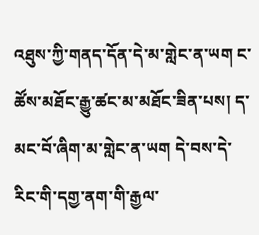འཐུས་ཀྱི་གནད་དོན་དེ་མ་གླེང་ན་ཡག ང་ཚོས་མཐོང་རྒྱུ་ཚང་མ་མཐོང་ཟིན་པས། ད་མང་བོ་ཞིག་མ་གླེང་ན་ཡག དེ་བས་དེ་རིང་གི་དགྱ་ནག་གི་རྒྱལ་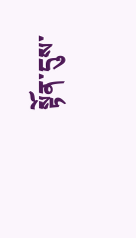སྟོན་དུས་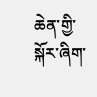ཆེན་གྱི་སྐོར་ཞིག་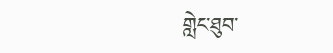གླེང་ཐུབ་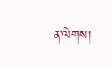ན་ལེགས།